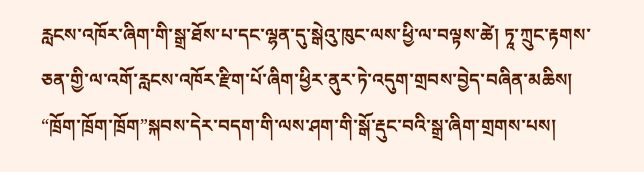རླངས་འཁོར་ཞིག་གི་སྒྲ་ཐོས་པ་དང་ལྷན་དུ་སྒེའུ་ཁུང་ལས་ཕྱི་ལ་བལྟས་ཚེ། ཏཱ་ཀྲུང་རྟགས་ཅན་གྱི་ལ་འགོ་རླངས་འཁོར་རྫིག་པོ་ཞིག་ཕྱིར་ནུར་ཏེ་འདུག་གྲབས་བྱེད་བཞིན་མཆིས།
“ཁྲོག་ཁྲོག་ཁྲོག”སྐབས་དེར་བདག་གི་ལས་ཤག་གི་སྒོ་རྡུང་བའི་སྒྲ་ཞིག་གྲགས་པས།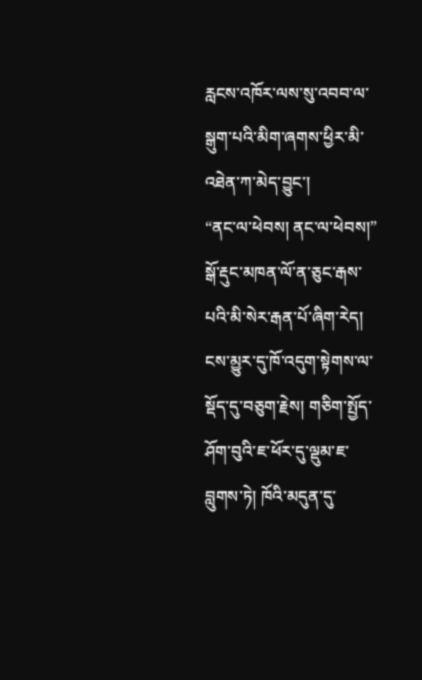རླངས་འཁོར་ལས་སུ་འབབ་ལ་སྒུག་པའི་མིག་ཞགས་ཕྱིར་མི་འཐེན་ཀ་མེད་བྱུང་།
“ནང་ལ་ཕེབས། ནང་ལ་ཕེབས།”
སྒོ་རྡུང་མཁན་ལོ་ན་ཅུང་རྒས་པའི་མི་སེར་རྒན་པོ་ཞིག་རེད།
ངས་མྱུར་དུ་ཁོ་འདུག་སྟེགས་ལ་སྡོད་དུ་བཅུག་རྗེས། གཅིག་སྤྱོད་ཤོག་བུའི་ཇ་ཕོར་དུ་ལྡུམ་ཇ་བླུགས་ཏེ། ཁོའི་མདུན་དུ་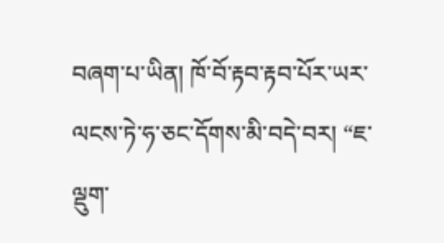བཞག་པ་ཡིན། ཁོ་བོ་རྟབ་རྟབ་པོར་ཡར་ལངས་ཏེ་ཧ་ཅང་དོགས་མི་བདེ་བར། “ཇ་ལྡུག་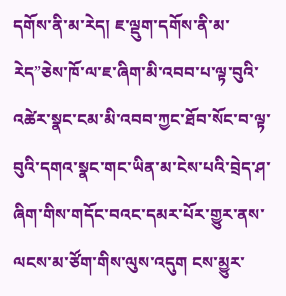དགོས་ནི་མ་རེད། ཇ་ལྡུག་དགོས་ནི་མ་རེད”ཅེས་ཁོ་ལ་ཇ་ཞིག་མི་འབབ་པ་ལྟ་བུའི་འཚེར་སྣང་ངམ་མི་འབབ་ཀྱང་ཐོབ་སོང་བ་ལྟ་བུའི་དགའ་སྣང་གང་ཡིན་མ་ངེས་པའི་བྲེད་ཤ་ཞིག་གིས་གདོང་བའང་དམར་པོར་གྱུར་ནས་ལངས་མ་ཙོག་གིས་ལུས་འདུག ངས་མྱུར་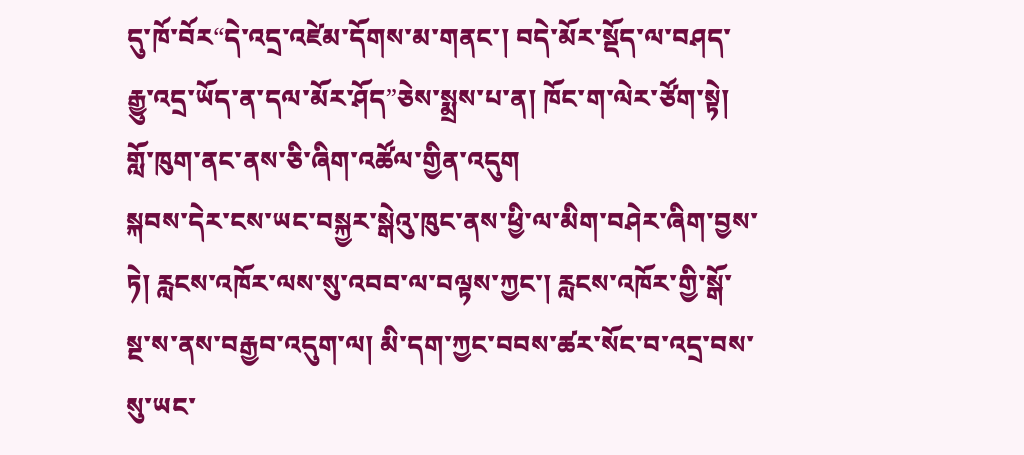དུ་ཁོ་བོར“དེ་འདྲ་འཛེམ་དོགས་མ་གནང་། བདེ་མོར་སྡོད་ལ་བཤད་རྒྱུ་འདྲ་ཡོད་ན་དལ་མོར་ཤོད”ཅེས་སྨྲས་པ་ན། ཁོང་ག་ལེར་ཙོག་སྟེ། གློ་ཁུག་ནང་ནས་ཅི་ཞིག་འཚོལ་གྱིན་འདུག
སྐབས་དེར་ངས་ཡང་བསྐྱར་སྒེའུ་ཁུང་ནས་ཕྱི་ལ་མིག་བཤེར་ཞིག་བྱས་ཏེ། རླངས་འཁོར་ལས་སུ་འབབ་ལ་བལྟས་ཀྱང་། རླངས་འཁོར་གྱི་སྒོ་སྔ་ས་ནས་བརྒྱབ་འདུག་ལ། མི་དག་ཀྱང་བབས་ཚར་སོང་བ་འདྲ་བས་སུ་ཡང་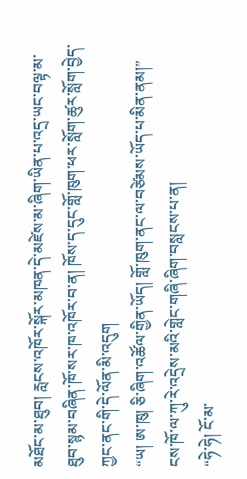མཐོང་མ་ཐུབ། རླངས་འཁོར་སྐོར་མཁན་དེ་མཛེས་མ་ཞིག་ཡིན་པ་འདྲ་ཡང་བལྟ་མ་ཐུབ་སྙམ་བཞིན་ཁོ་སར་ཁ་འཁོར་བ་ན། ཁོས་ད་དུང་གློ་ཁུག་ཕར་སློག་ཚུར་སློག་བྱེད་ཀྱང་ནང་གི་དེ་ལོན་མི་འདུག
“ཡ། ཨ་ཁུ། ཅི་ཞིག་འཚོལ་གྱིན་ཡོད། གློ་ཁུག་ནང་ལ་བཙེམས་ཡོད་པ་མིན་ནམ།”
ངས་ཁོ་ལ་ཀུ་རེ་འདྲེས་མའི་གླེང་གཞི་ཞིག་བསླངས་པ་ན།
“ཧེ་ཧེ། ངོ་མ་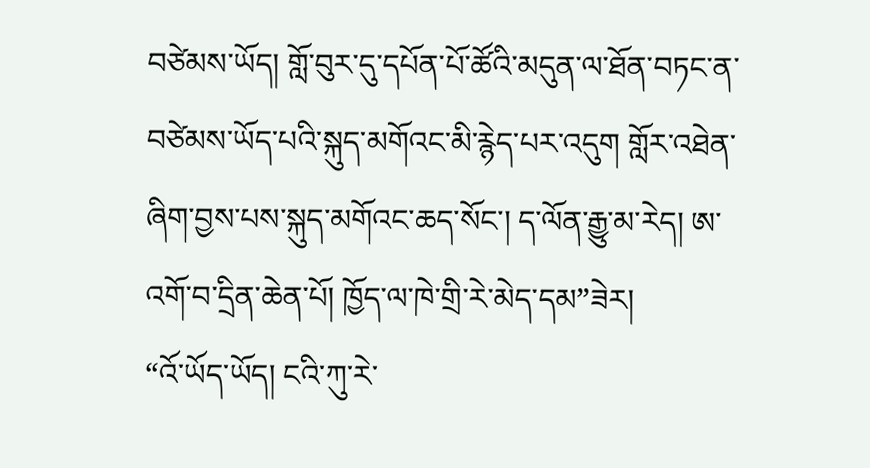བཙེམས་ཡོད། གློ་བུར་དུ་དཔོན་པོ་ཚོའི་མདུན་ལ་ཐོན་བཏང་ན་བཙེམས་ཡོད་པའི་སྐུད་མགོའང་མི་རྙེད་པར་འདུག གློར་འཐེན་ཞིག་བྱས་པས་སྐུད་མགོའང་ཆད་སོང་། ད་ལོན་རྒྱུ་མ་རེད། ཨ་འགོ་བ་དྲིན་ཆེན་པོ། ཁྱོད་ལ་ཁེ་གྲི་རེ་མེད་དམ”ཟེར།
“འོ་ཡོད་ཡོད། ངའི་ཀུ་རེ་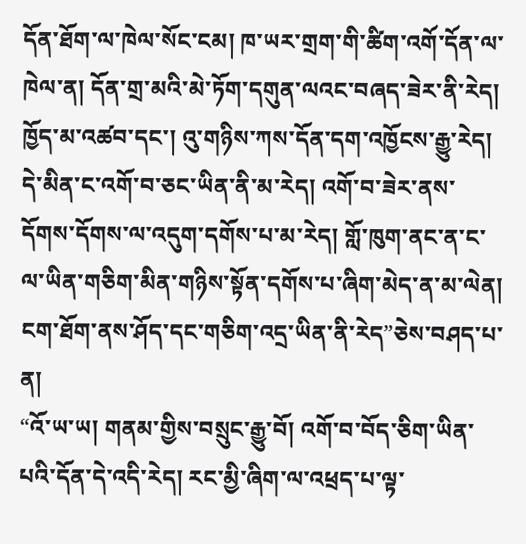དོན་ཐོག་ལ་ཁེལ་སོང་ངམ། ཁ་ཡར་གྲག་གི་ཚིག་འགོ་དོན་ལ་ཁེལ་ན། དོན་གྲ་མའི་མེ་ཏོག་དགུན་ལའང་བཞད་ཟེར་ནི་རེད། ཁྱོད་མ་འཚབ་དང་། འུ་གཉིས་ཀས་དོན་དག་འཁྱོངས་རྒྱུ་རེད། དེ་མིན་ང་འགོ་བ་ཅང་ཡིན་ནི་མ་རེད། འགོ་བ་ཟེར་ནས་དོགས་དོགས་ལ་འདུག་དགོས་པ་མ་རེད། གློ་ཁུག་ནང་ན་ང་ལ་ཡིན་གཅིག་མིན་གཉིས་སྟོན་དགོས་པ་ཞིག་མེད་ན་མ་ལེན། ངག་ཐོག་ནས་ཤོད་དང་གཅིག་འདྲ་ཡིན་ནི་རེད”ཅེས་བཤད་པ་ན།
“འོ་ཡ་ཡ། གནམ་གྱིས་བསྲུང་རྒྱུ་བོ། འགོ་བ་བོད་ཅིག་ཡིན་པའི་དོན་དེ་འདི་རེད། རང་མྱི་ཞིག་ལ་འཕྲད་པ་ལྟ་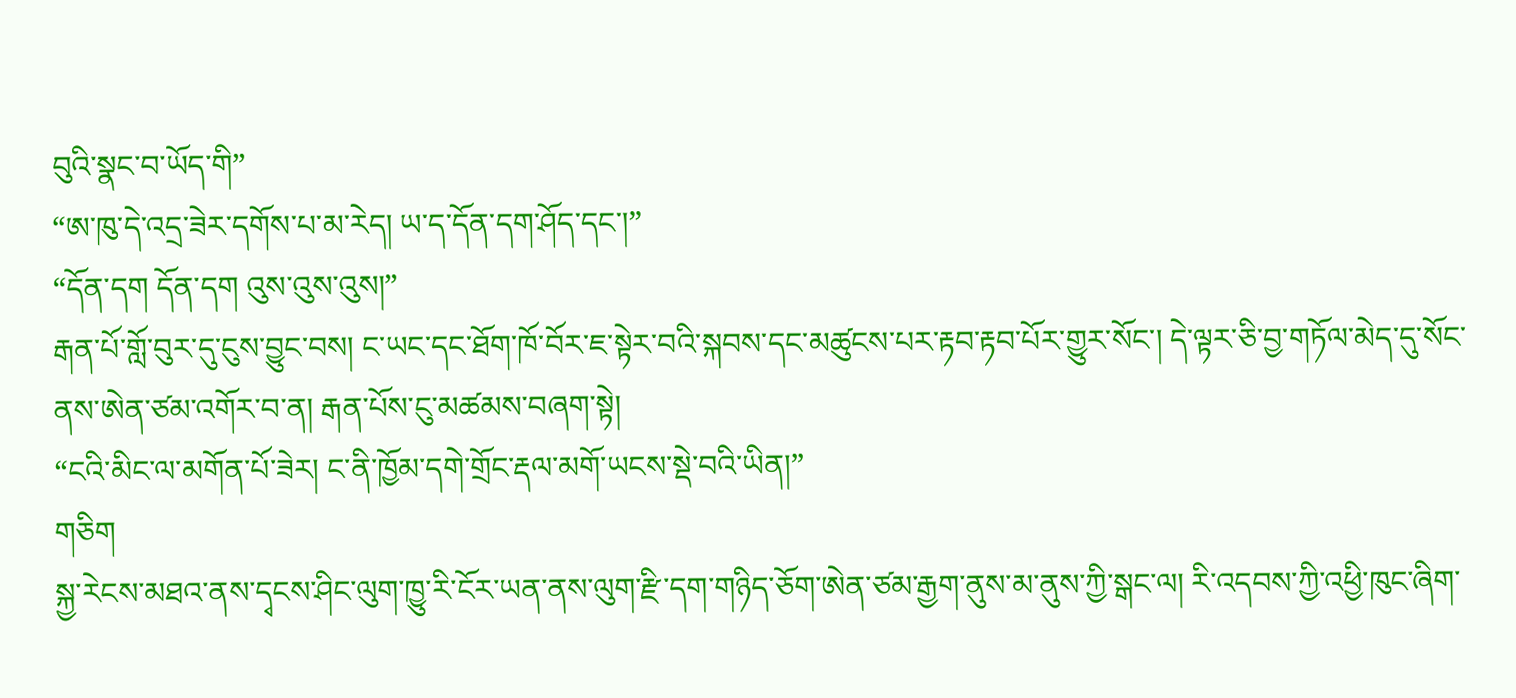བུའི་སྣང་བ་ཡོད་གི”
“ཨ་ཁུ་དེ་འདྲ་ཟེར་དགོས་པ་མ་རེད། ཡ་ད་དོན་དག་ཤོད་དང་།”
“དོན་དག དོན་དག འུས་འུས་འུས།”
རྒན་པོ་གློ་བུར་དུ་ངུས་བྱུང་བས། ང་ཡང་དང་ཐོག་ཁོ་བོར་ཇ་སྟེར་བའི་སྐབས་དང་མཚུངས་པར་རྟབ་རྟབ་པོར་གྱུར་སོང་། དེ་ལྟར་ཅི་བྱ་གཏོལ་མེད་དུ་སོང་ནས་ཨེན་ཙམ་འགོར་བ་ན། རྒན་པོས་ངུ་མཚམས་བཞག་སྟེ།
“ངའི་མིང་ལ་མགོན་པོ་ཟེར། ང་ནི་ཁྱོམ་དགེ་གྲོང་རྡལ་མགོ་ཡངས་སྡེ་བའི་ཡིན།”
གཅིག
སྐྱ་རེངས་མཐའ་ནས་དྭངས་ཤིང་ལུག་ཁྱུ་རི་ངོར་ཡན་ནས་ལུག་རྫི་དག་གཉིད་ཅོག་ཨེན་ཙམ་རྒྱག་ནུས་མ་ནུས་ཀྱི་སྒང་ལ། རི་འདབས་ཀྱི་འཕྱི་ཁུང་ཞིག་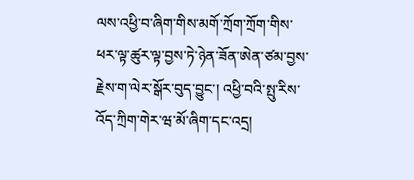ལས་འཕྱི་བ་ཞིག་གིས་མགོ་ཀྲོག་ཀྲོག་གིས་ཕར་ལྟ་ཚུར་ལྟ་བྱས་ཏེ་ཉེན་ཟོན་ཨེན་ཙམ་བྱས་རྗེས་ག་ལེར་སྒོར་བུད་བྱུང་། འཕྱི་བའི་སྤུ་རིས་འོད་ཀྲིག་གེར་ཝ་མོ་ཞིག་དང་འདྲ།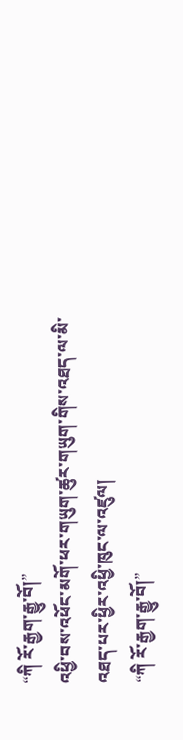“ཀི རོ་རྒྱག་རྒྱུ་བོ།”
འཕྱི་བས་འཕོང་མགོ་ཕར་གཡུག་ཚུར་གཡུག་གིས་འཐད་ལ་མི་འཐད་པར་ཕྱིར་འཕྱི་ཁུང་ལ་འཛུལ།
“ཀི རོ་རྒྱག་རྒྱུ་བོ།”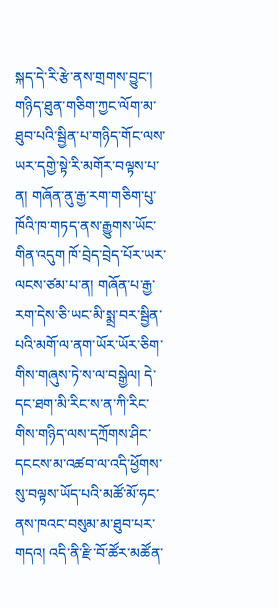སྐད་དེ་རི་རྩེ་ནས་གྲགས་བྱུང་།
གཉིད་ཐུན་གཅིག་ཀྱང་ལོག་མ་ཐུབ་པའི་སྦྱིན་པ་གཉིད་གོང་ལས་ཡར་དགྱེ་སྟེ་རི་མགོར་བལྟས་པ་ན། གཞོན་ནུ་རྒྱ་རག་གཅིག་པུ་ཁོའི་ཁ་གཏད་ནས་རྒྱུགས་ཡོང་གིན་འདུག ཁོ་བྲེད་བྲེད་པོར་ཡར་ལངས་ཙམ་པ་ན། གཞོན་པ་རྒྱ་རག་དེས་ཅི་ཡང་མི་སྨྲ་བར་སྦྱིན་པའི་མགོ་ལ་ནག་ཡོར་ཡོར་ཅིག་གིས་གཞུས་ཏེ་ས་ལ་བསྒྱེལ། དེ་དང་ཐག་མི་རིང་ས་ན་ཀི་རིང་གིས་གཉིད་ལས་དཀྲོགས་ཤིང་དངངས་མ་འཚབ་ལ་འདི་ཕྱོགས་སུ་བལྟས་ཡོད་པའི་མཚོ་མོ་ཧང་ནས་ཁའང་བསུམ་མ་ཐུབ་པར་གདའ། འདི་ནི་རྫི་བོ་ཚོར་མཚོན་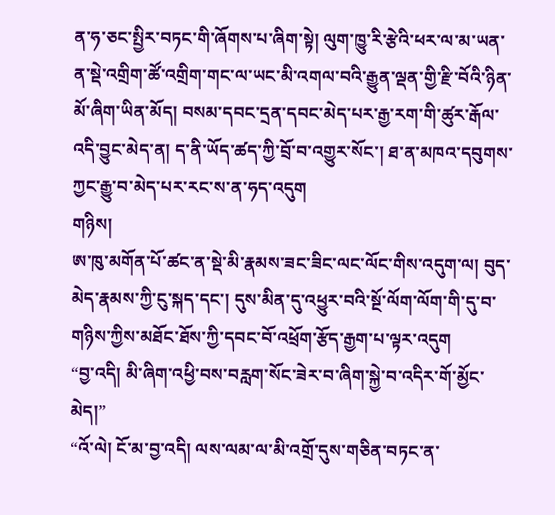ན་ཧ་ཅང་སྤྱིར་བཏང་གི་ཞོགས་པ་ཞིག་སྟེ། ལུག་ཁྱུ་རི་རྩེའི་ཕར་ལ་མ་ཡན་ན་སྡེ་འགྲིག་ཚོ་འགྲིག་གང་ལ་ཡང་མི་འགལ་བའི་རྒྱུན་ལྡན་གྱི་རྫི་བོའི་ཉིན་མོ་ཞིག་ཡིན་མོད། བསམ་དབང་དྲན་དབང་མེད་པར་རྒྱ་རག་གི་ཚུར་རྒོལ་འདི་བྱུང་མེད་ན། ད་ནི་ཡོད་ཚད་ཀྱི་བྲོ་བ་འགྱུར་སོང་། ཐ་ན་མཁའ་དབུགས་ཀྱང་རྒྱུ་བ་མེད་པར་རང་ས་ན་ཧད་འདུག
གཉིས།
ཨ་ཁུ་མགོན་པོ་ཚང་ན་སྡེ་མི་རྣམས་ཟང་ཟིང་ལང་ལོང་གིས་འདུག་ལ། བུད་མེད་རྣམས་ཀྱི་ངུ་སྐད་དང་། དུས་མིན་དུ་འཕྱུར་བའི་སྔོ་ལོག་ལོག་གི་དུ་བ་གཉིས་ཀྱིས་མཐོང་ཐོས་ཀྱི་དབང་བོ་འཕྲོག་རྩོད་རྒྱག་པ་ལྟར་འདུག
“བྱ་འདི། མི་ཞིག་འཕྱི་བས་བརླག་སོང་ཟེར་བ་ཞིག་སྐྱེ་བ་འདིར་གོ་མྱོང་མེད།”
“འོ་ལེ། ངོ་མ་བྱ་འདི། ལས་ལམ་ལ་མི་འགྲོ་དུས་གཅིན་བཏང་ན་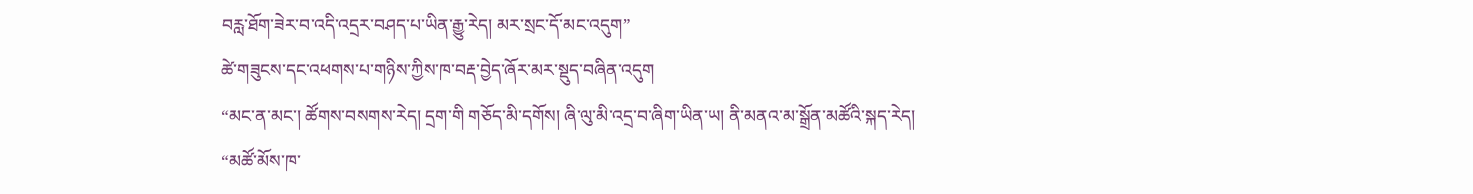བརླ་ཐོག་ཟེར་བ་འདི་འདྲར་བཤད་པ་ཡིན་རྒྱུ་རེད། མར་སྲང་དོ་མང་འདུག”
ཚེ་གཟུངས་དང་འཕགས་པ་གཉིས་ཀྱིས་ཁ་བརྡ་བྱེད་ཞོར་མར་སྡུད་བཞིན་འདུག
“མང་ན་མང་། ཚོགས་བསགས་རེད། དྲག་གི གཅོད་མི་དགོས། ཞི་ལུ་མི་འདྲ་བ་ཞིག་ཡིན་ཡ། ནི་མནའ་མ་སྒྲོན་མཚོའི་སྐད་རེད།
“མཚོ་མོས་ཁ་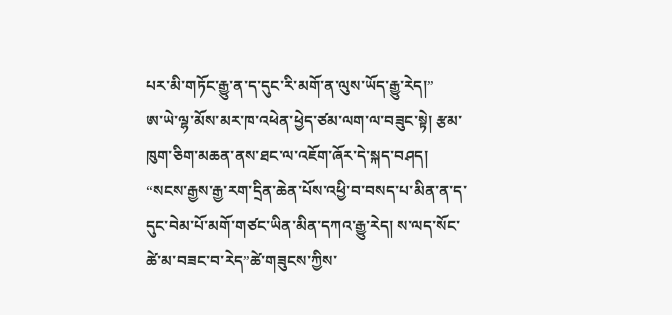པར་མི་གཏོང་རྒྱུ་ན་ད་དུང་རི་མགོ་ན་ལུས་ཡོད་རྒྱུ་རེད།”
ཨ་ཡེ་ལྷ་མོས་མར་ཁ་འཕེན་ཕྱེད་ཙམ་ལག་ལ་བཟུང་སྟེ། རྩམ་ཁུག་ཅིག་མཆན་ནས་ཐང་ལ་འཇོག་ཞོར་དེ་སྐད་བཤད།
“སངས་རྒྱས་རྒྱ་རག་དྲིན་ཆེན་པོས་འཕྱི་བ་བསད་པ་མིན་ན་ད་དུང་བེམ་པོ་མགོ་གཙང་ཡིན་མིན་དཀའ་རྒྱུ་རེད། ས་ལད་སོང་ཚེ་མ་བཟང་བ་རེད”ཚེ་གཟུངས་ཀྱིས་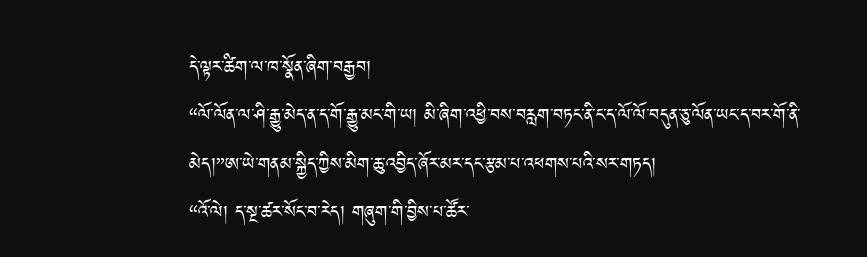དེ་ལྟར་ཚིག་ལ་ཁ་སྣོན་ཞིག་བརྒྱབ།
“ལོ་ལོན་ལ་ཤི་རྒྱུ་མེད་ན་ད་གོ་རྒྱུ་མང་གི་ཡ། མི་ཞིག་འཕྱི་བས་བརླག་བཏང་ནི་ང་ད་ལོ་ལོ་བདུན་ཅུ་ལོན་ཡང་ད་བར་གོ་ནི་མེད།”ཨ་ཡེ་གནམ་སྐྱིད་ཀྱིས་མིག་ཆུ་འབྱིད་ཞོར་མར་དང་རྩམ་པ་འཕགས་པའི་སར་གཏད།
“འོ་ལེ། ད་སྔ་ཚར་སོང་བ་རེད། གཞུག་གི་བྱིས་པ་ཚོར་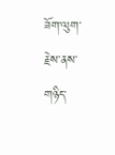ཟོག་ལུག་རྗེས་ནས་གཉིད་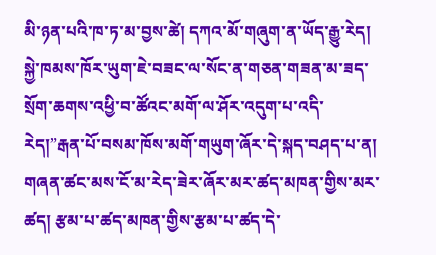མི་ཉན་པའི་ཁ་ཏ་མ་བྱས་ཚེ། དཀའ་མོ་གཞུག་ན་ཡོད་རྒྱུ་རེད། སྐྱེ་ཁམས་ཁོར་ཡུག་ཇེ་བཟང་ལ་སོང་ན་གཅན་གཟན་མ་ཟད་སྲོག་ཆགས་འཕྱི་བ་ཚོའང་མགོ་ལ་ཤོར་འདུག་པ་འདི་རེད།”རྒན་པོ་བསམ་ཁོས་མགོ་གཡུག་ཞོར་དེ་སྐད་བཤད་པ་ན། གཞན་ཚང་མས་ངོ་མ་རེད་ཟེར་ཞོར་མར་ཚད་མཁན་གྱིས་མར་ཚད། རྩམ་པ་ཚད་མཁན་གྱིས་རྩམ་པ་ཚད་དེ་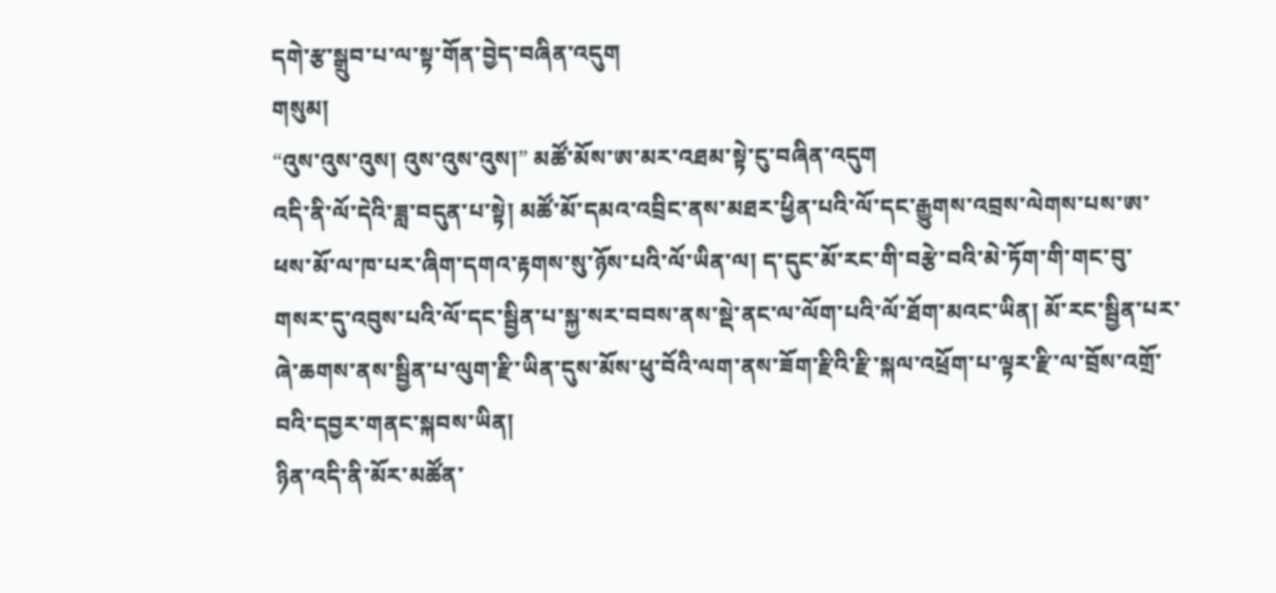དགེ་རྩ་སྒྲུབ་པ་ལ་སྟ་གོན་བྱེད་བཞིན་འདུག
གསུམ།
“འུས་འུས་འུས། འུས་འུས་འུས།” མཚོ་མོས་ཨ་མར་འཐམ་སྟེ་ངུ་བཞིན་འདུག
འདི་ནི་ལོ་དེའི་ཟླ་བདུན་པ་སྟེ། མཚོ་མོ་དམའ་འབྲིང་ནས་མཐར་ཕྱིན་པའི་ལོ་དང་རྒྱུགས་འབྲས་ལེགས་པས་ཨ་ཕས་མོ་ལ་ཁ་པར་ཞིག་དགའ་རྟགས་སུ་ཉོས་པའི་ལོ་ཡིན་ལ། ད་དུང་མོ་རང་གི་བརྩེ་བའི་མེ་ཏོག་གི་གང་བུ་གསར་དུ་འབུས་པའི་ལོ་དང་སྦྱིན་པ་སྐྱ་སར་བབས་ནས་སྡེ་ནང་ལ་ལོག་པའི་ལོ་ཐོག་མའང་ཡིན། མོ་རང་སྦྱིན་པར་ཞེ་ཆགས་ནས་སྦྱིན་པ་ལུག་རྫི་ཡིན་དུས་མོས་ཕུ་བོའི་ལག་ནས་ཟོག་རྫིའི་རྫི་སྐལ་འཕྲོག་པ་ལྟར་རྫི་ལ་བྲོས་འགྲོ་བའི་དབྱར་གནང་སྐབས་ཡིན།
ཉིན་འདི་ནི་མོར་མཚོན་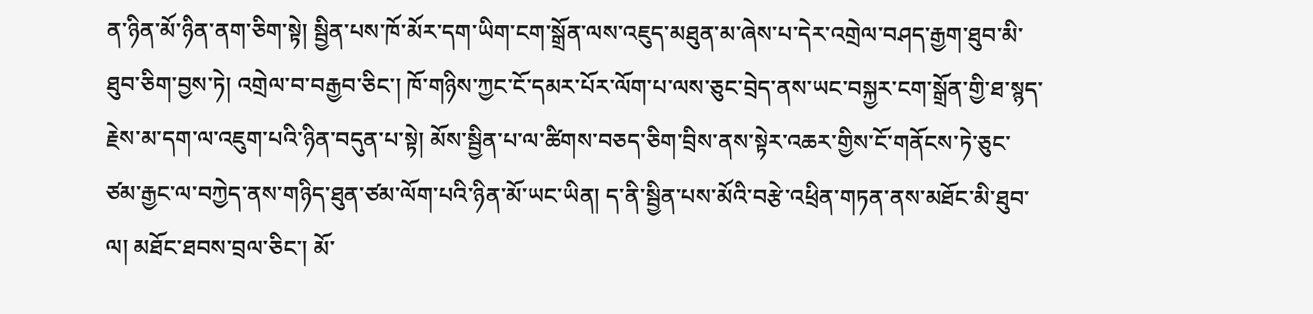ན་ཉིན་མོ་ཉིན་ནག་ཅིག་སྟེ། སྦྱིན་པས་ཁོ་མོར་དག་ཡིག་ངག་སྒྲོན་ལས་འཇུད་མཐུན་མ་ཞེས་པ་དེར་འགྲེལ་བཤད་རྒྱག་ཐུབ་མི་ཐུབ་ཅིག་བྱས་ཏེ། འགྲེལ་བ་བརྒྱབ་ཅིང་། ཁོ་གཉིས་ཀྱང་ངོ་དམར་པོར་ལོག་པ་ལས་ཅུང་བྲེད་ནས་ཡང་བསྐྱར་ངག་སྒྲོན་གྱི་ཐ་སྙད་རྗེས་མ་དག་ལ་འཇུག་པའི་ཉིན་བདུན་པ་སྟེ། མོས་སྦྱིན་པ་ལ་ཚིགས་བཅད་ཅིག་བྲིས་ནས་སྟེར་འཆར་གྱིས་ངོ་གནོངས་ཏེ་ཅུང་ཙམ་རྒྱང་ལ་བཀྱེད་ནས་གཉིད་ཐུན་ཙམ་ལོག་པའི་ཉིན་མོ་ཡང་ཡིན། ད་ནི་སྦྱིན་པས་མོའི་བརྩེ་འཕྲིན་གཏན་ནས་མཐོང་མི་ཐུབ་ལ། མཐོང་ཐབས་བྲལ་ཅིང་། མོ་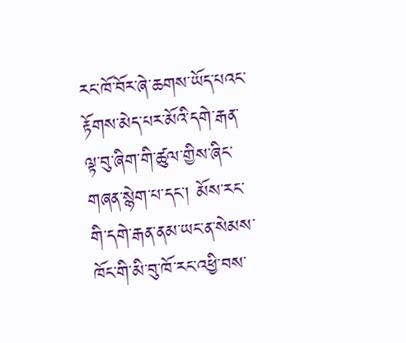རང་ཁོ་བོར་ཞེ་ཆགས་ཡོད་པའང་རྟོགས་མེད་པར་མོའི་དགེ་རྒན་ལྟ་བུ་ཞིག་གི་ཚུལ་གྱིས་ཞིང་གཞན་སྙེག་པ་དང་། མོས་རང་གི་དགེ་རྒན་ནམ་ཡང་ན་སེམས་ཁོང་གི་མི་བུ་ཁོ་རང་འཕྱི་བས་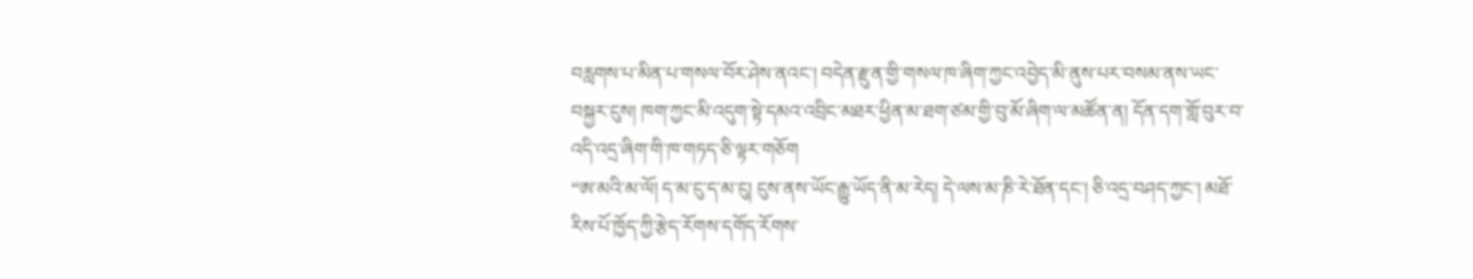བརླགས་པ་མིན་པ་གསལ་བོར་ཤེས་ནའང་། བདེན་རྫུན་གྱི་གསལ་ཁ་ཞིག་ཀྱང་འབྱེད་མི་ནུས་པར་བསམ་ནས་ཡང་བསྐྱར་ངུས། ཁག་ཀྱང་མི་འདུག་སྟེ་དམའ་འབྲིང་མཐར་ཕྱིན་མ་ཐག་ཙམ་གྱི་བུ་མོ་ཞིག་ལ་མཚོན་ན། དོན་དག་གློ་བུར་བ་འདི་འདྲ་ཞིག་གི་ཁ་གཏད་ཅི་ལྟར་གཅོག
“ཨ་མའི་མ་ལོ། ད་མ་ངུ་ད་མ་ངུ། ངུས་ནས་ཡོང་རྒྱུ་ཡོད་ནི་མ་རེད། དེ་ལས་མ་ཎི་རེ་ཐོན་དང་། ཅི་འདྲ་བཤད་ཀྱང་། མཐོ་རིས་པོ་ཁྱོད་ཀྱི་རྩེད་རོགས་དགོད་རོགས་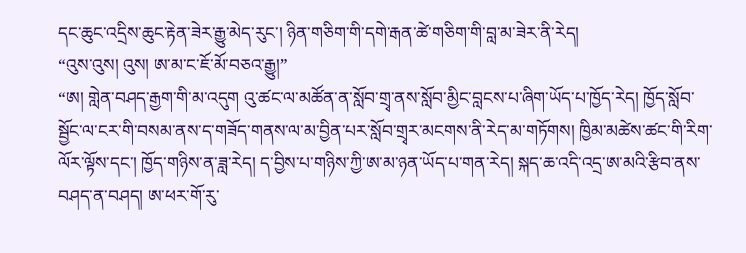དང་ཆུང་འདྲིས་ཆུང་རྟེན་ཟེར་རྒྱུ་མེད་རུང་། ཉིན་གཅིག་གི་དགེ་རྒན་ཚེ་གཅིག་གི་བླ་མ་ཟེར་ནི་རེད།
“འུས་འུས། འུས། ཨ་མ་ང་ཇོ་མོ་བཅའ་རྒྱུ།”
“ཨ། གླེན་བཤད་རྒྱག་གི་མ་འདུག འུ་ཚང་ལ་མཚོན་ན་སློབ་གྲྭ་ནས་སློབ་མྱིང་བླངས་པ་ཞིག་ཡོད་པ་ཁྱོད་རེད། ཁྱོད་སློབ་སྦྱོང་ལ་ངར་གི་བསམ་ནས་ད་གཟོད་གནས་ལ་མ་བྱིན་པར་སློབ་གྲྭར་མངགས་ནི་རེད་མ་གཏོགས། ཁྱིམ་མཚེས་ཚང་གི་རིག་ལོར་ལྟོས་དང་། ཁྱོད་གཉིས་ན་ཟླ་རེད། ད་བྱིས་པ་གཉིས་ཀྱི་ཨ་མ་ཉན་ཡོད་པ་གན་རེད། སྐད་ཆ་འདི་འདྲ་ཨ་མའི་རྩིབ་ནས་བཤད་ན་བཤད། ཨ་ཕར་གོ་རུ་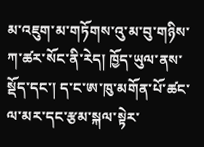མ་འཇུག་མ་གཏོགས་འུ་མ་བུ་གཉིས་ཀ་ཚར་སོང་ནི་རེད། ཁྱོད་ཡུལ་ནས་སྡོད་དང་། ད་ང་ཨ་ཁུ་མགོན་པོ་ཚང་ལ་མར་དང་རྩམ་སྐལ་སྟེར་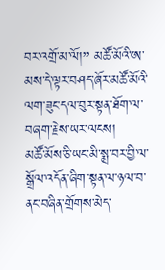བར་འགྲོ་མ་ལོ།” མཚོ་མོའི་ཨ་མས་དེ་ལྟར་བཤད་ཞོར་མཚོ་མོའི་ལག་ཟུང་དལ་བུར་སྟན་ཐོག་ལ་བཞག་རྗེས་ཡར་ལངས།
མཚོ་མོས་ཅི་ཡང་མི་སྨྲ་བར་བྱི་ལ་སྒྲོལ་འདོན་ཞིག་སྟན་ལ་ཉལ་བ་ནང་བཞིན་གྲོགས་མེད་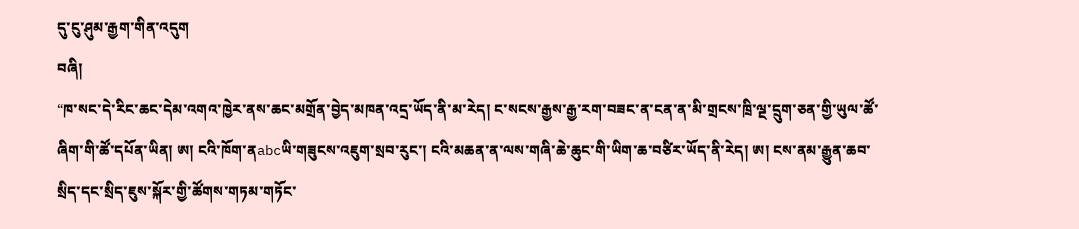དུ་ངུ་ཤུམ་རྒྱག་གིན་འདུག
བཞི།
“ཁ་སང་དེ་རིང་ཆང་དེམ་འགའ་ཁྱེར་ནས་ཆང་མགྲོན་བྱེད་མཁན་འདྲ་ཡོད་ནི་མ་རེད། ང་སངས་རྒྱས་རྒྱ་རག་བཟང་ན་ངན་ན་མི་གྲངས་ཁྲི་ལྔ་དྲུག་ཅན་གྱི་ཡུལ་ཚོ་ཞིག་གི་ཚོ་དཔོན་ཡིན། ཨ། ངའི་ཁོག་ནabcཡི་གཟུངས་འཇུག་སྲབ་རུང་། ངའི་མཆན་ན་ལས་གཞི་ཆེ་ཆུང་གི་ཡིག་ཆ་བཙིར་ཡོད་ནི་རེད། ཨ། ངས་ནམ་རྒྱུན་ཆབ་སྲིད་དང་སྲིད་ཇུས་སྐོར་གྱི་ཚོགས་གཏམ་གཏོང་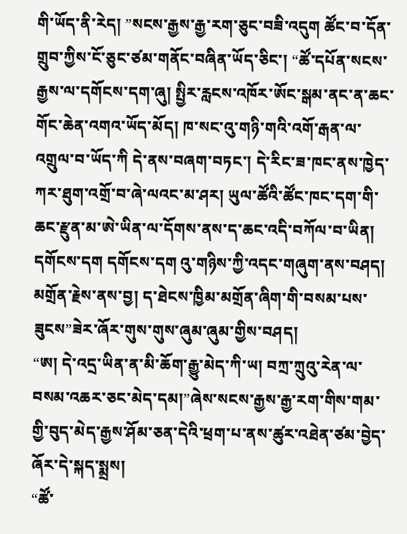གི་ཡོད་ནི་རེད། ”སངས་རྒྱས་རྒྱ་རག་ཅུང་བཟི་འདུག ཚོང་བ་དོན་གྲུབ་ཀྱིས་ངོ་ཅུང་ཙམ་གནོང་བཞིན་ཡོད་ཅིང་། “ཚོ་དཔོན་སངས་རྒྱས་ལ་དགོངས་དག་ཞུ། སྤྱིར་རླངས་འཁོར་ཨོང་སྒམ་ནང་ན་ཆང་གོང་ཆེན་འགའ་ཡོད་མོད། ཁ་སང་འུ་གཉི་གའི་འགོ་རྒན་ལ་འགྲུལ་བ་ཡོད་ཀི དེ་ནས་བཞག་བཏང་། དེ་རིང་ཟ་ཁང་ནས་ཁྱེད་ཀར་ཐུག་འགྲོ་བ་ཞེ་ལའང་མ་ཤར། ཡུལ་ཚོའི་ཚོང་ཁང་དག་གི་ཆང་རྫུན་མ་ཨེ་ཡིན་ལ་དོགས་ནས་ད་ཆང་འདི་བཀོལ་བ་ཡིན། དགོངས་དག དགོངས་དག འུ་གཉིས་ཀྱི་འདང་གཞུག་ནས་བཤད། མགྲོན་རྗེས་ནས་བྱ། ད་ཐེངས་ཁྱིམ་མགྲོན་ཞིག་གི་བསམ་པས་ཟུངས”ཟེར་ཞོར་གུས་གུས་ཞུམ་ཞུམ་གྱིས་བཤད།
“ཨ། དེ་འདྲ་ཡིན་ན་མི་ཆོག་རྒྱུ་མེད་ཀི་ཡ། བཀྲ་ཀྲུའུ་རེན་ལ་བསམ་འཆར་ཅང་མེད་དམ།”ཞེས་སངས་རྒྱས་རྒྱ་རག་གིས་གམ་གྱི་བུད་མེད་རྒྱས་ཤོམ་ཅན་དེའི་ཕྲག་པ་ནས་ཚུར་འཐེན་ཙམ་བྱེད་ཞོར་དེ་སྐད་སྨྲས།
“ཚོ་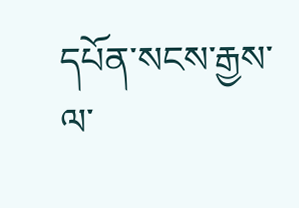དཔོན་སངས་རྒྱས་ལ་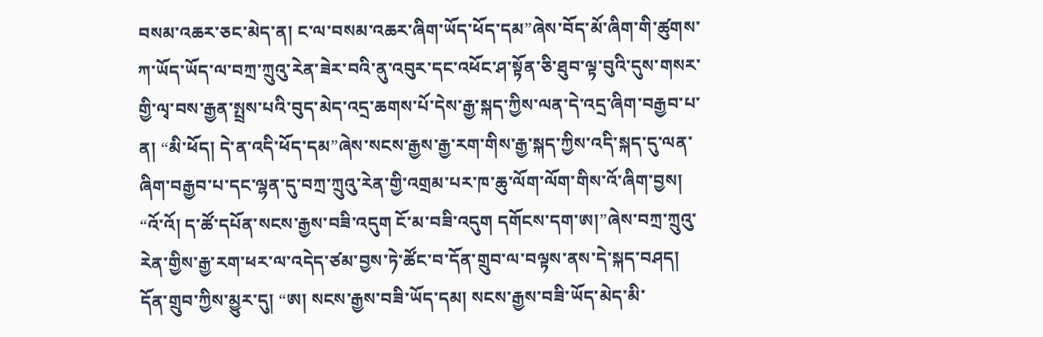བསམ་འཆར་ཅང་མེད་ན། ང་ལ་བསམ་འཆར་ཞིག་ཡོད་ཕོད་དམ”ཞེས་བོད་མོ་ཞིག་གི་ཚུགས་ཀ་ཡོད་ཡོད་ལ་བཀྲ་ཀྲུའུ་རེན་ཟེར་བའི་ནུ་འབུར་དང་འཕོང་ཤ་སྟོན་ཅི་ཐུབ་ལྟ་བུའི་དུས་གསར་གྱི་ལྭ་བས་རྒྱན་སྤྲས་པའི་བུད་མེད་འདྲ་ཆགས་པོ་དེས་རྒྱ་སྐད་ཀྱིས་ལན་དེ་འདྲ་ཞིག་བརྒྱབ་པ་ན། “མི་ཕོད། དེ་ན་འདི་ཕོད་དམ”ཞེས་སངས་རྒྱས་རྒྱ་རག་གིས་རྒྱ་སྐད་ཀྱིས་འདི་སྐད་དུ་ལན་ཞིག་བརྒྱབ་པ་དང་ལྷན་དུ་བཀྲ་ཀྲུའུ་རེན་གྱི་འགྲམ་པར་ཁ་ཆུ་ལོག་ལོག་གིས་འོ་ཞིག་བྱས།
“འོ་འོ། ད་ཚོ་དཔོན་སངས་རྒྱས་བཟི་འདུག ངོ་མ་བཟི་འདུག དགོངས་དག་ཨ།”ཞེས་བཀྲ་ཀྲུའུ་རེན་གྱིས་རྒྱ་རག་ཕར་ལ་འདེད་ཙམ་བྱས་ཏེ་ཚོང་བ་དོན་གྲུབ་ལ་བལྟས་ནས་དེ་སྐད་བཤད།
དོན་གྲུབ་ཀྱིས་མྱུར་དུ། “ཨ། སངས་རྒྱས་བཟི་ཡོད་དམ། སངས་རྒྱས་བཟི་ཡོད་མེད་མི་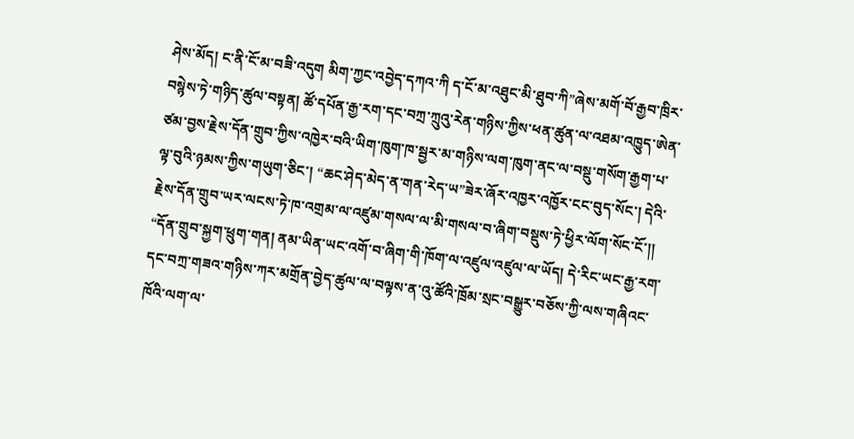ཤེས་མོད། ང་ནི་ངོ་མ་བཟི་འདུག མིག་ཀྱང་འབྱེད་དཀའ་ཀི ད་ངོ་མ་འཐུང་མི་ཐུབ་ཀི”ཞེས་མགོ་བོ་རྒྱབ་ཁྲིར་བསྙེས་ཏེ་གཉིད་ཚུལ་བསྟན། ཚོ་དཔོན་རྒྱ་རག་དང་བཀྲ་ཀྲུའུ་རེན་གཉིས་ཀྱིས་ཕན་ཚུན་ལ་འཐམ་འཁྱུད་ཨེན་ཙམ་བྱས་རྗེས་དོན་གྲུབ་ཀྱིས་འཁྱེར་བའི་ཡིག་ཁུག་ཁ་སྦྱར་མ་གཉིས་ལག་ཁུག་ནང་ལ་བསྡུ་གསོག་རྒྱག་པ་ལྟ་བུའི་ཉམས་ཀྱིས་གཡུག་ཅིང་། “ཆང་ཤེད་མེད་ན་གན་རེད་ཡ”ཟེར་ཞོར་འཁྱར་འཁྱོར་ངང་བུད་སོང་། དེའི་རྗེས་དོན་གྲུབ་ཡར་ལངས་ཏེ་ཁ་འགྲམ་ལ་འཛུམ་གསལ་ལ་མི་གསལ་བ་ཞིག་བསྡུས་ཏེ་ཕྱིར་ལོག་སོང་ངོ་།།
“དོན་གྲུབ་སྐྱག་ཕྲུག་གན། ནམ་ཡིན་ཡང་འགོ་བ་ཞིག་གི་ཁོག་ལ་འཛུལ་འཛུལ་ལ་ཡོད། དེ་རིང་ཡང་རྒྱ་རག་དང་བཀྲ་གཟའ་གཉིས་ཀར་མགྲོན་བྱེད་ཚུལ་ལ་བལྟས་ན་འུ་ཚོའི་ཁྲོམ་སྲང་བསྒྱུར་བཅོས་ཀྱི་ལས་གཞིའང་ཁོའི་ལག་ལ་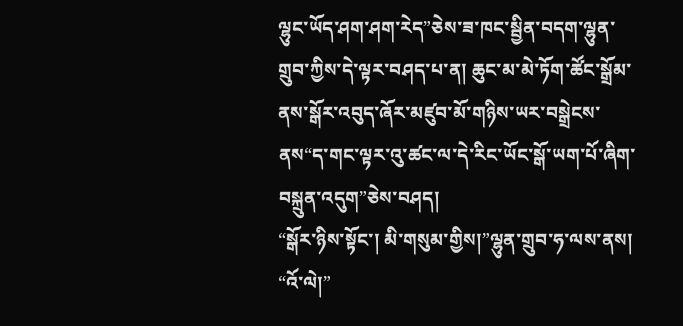ལྷུང་ཡོད་ཤག་ཤག་རེད”ཅེས་ཟ་ཁང་སྦྱིན་བདག་ལྷུན་གྲུབ་ཀྱིས་དེ་ལྟར་བཤད་པ་ན། ཆུང་མ་མེ་ཏོག་ཚོང་སྒྲོམ་ནས་སྒོར་འབུད་ཞོར་མཛུབ་མོ་གཉིས་ཡར་བསྒྲེངས་ནས“ད་གང་ལྟར་འུ་ཚང་ལ་དེ་རིང་ཡོང་སྒོ་ཡག་པོ་ཞིག་བསྐྲུན་འདུག”ཅེས་བཤད།
“སྒོར་ཉིས་སྟོང་། མི་གསུམ་གྱིས།”ལྷུན་གྲུབ་ཧ་ལས་ནས། “འོ་ལེ།”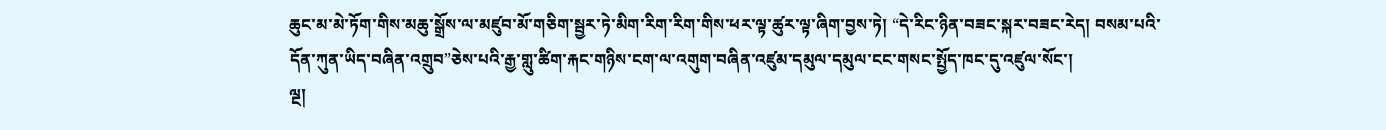ཆུང་མ་མེ་ཏོག་གིས་མཆུ་སྒྲོས་ལ་མཛུབ་མོ་གཅིག་སྦྱར་ཏེ་མིག་རིག་རིག་གིས་ཕར་ལྟ་ཚུར་ལྟ་ཞིག་བྱས་ཏེ། “དེ་རིང་ཉིན་བཟང་སྐར་བཟང་རེད། བསམ་པའི་དོན་ཀུན་ཡིད་བཞིན་འགྲུབ”ཅེས་པའི་རྒྱ་གླུ་ཚིག་རྐང་གཉིས་ངག་ལ་འགུག་བཞིན་འཛུམ་དམུལ་དམུལ་ངང་གསང་སྤྱོད་ཁང་དུ་འཛུལ་སོང་།
ལྔ།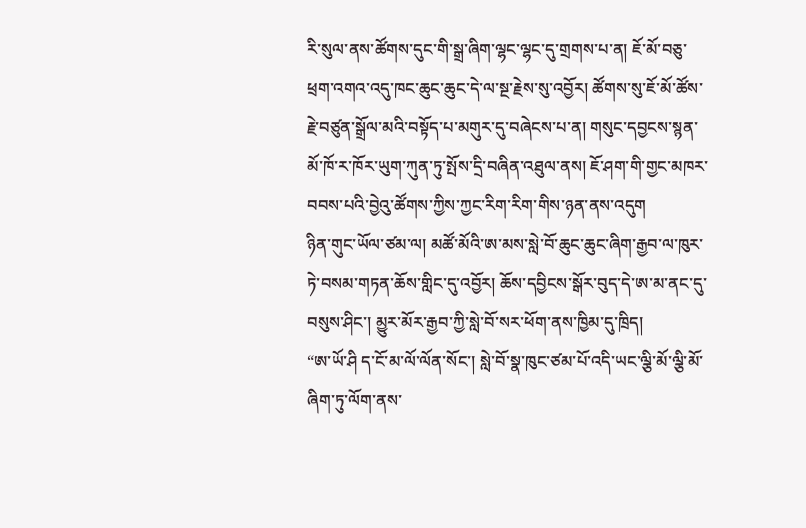རི་སུལ་ནས་ཚོགས་དུང་གི་སྒྲ་ཞིག་ལྷང་ལྷང་དུ་གྲགས་པ་ན། ཇོ་མོ་བཅུ་ཕྲག་འགའ་འདུ་ཁང་ཆུང་ཆུང་དེ་ལ་སྔ་རྗེས་སུ་འབྱོར། ཚོགས་སུ་ཇོ་མོ་ཚོས་རྗེ་བཙུན་སྒྲོལ་མའི་བསྟོད་པ་མགུར་དུ་བཞེངས་པ་ན། གསུང་དབྱངས་སྙན་མོ་ཁོ་ར་ཁོར་ཡུག་ཀུན་ཏུ་སྤོས་དྲི་བཞིན་འཐུལ་ནས། ཇོ་ཤག་གི་གྱང་མཁར་བབས་པའི་བྱེའུ་ཚོགས་ཀྱིས་ཀྱང་རིག་རིག་གིས་ཉན་ནས་འདུག
ཉིན་གུང་ཡོལ་ཙམ་ལ། མཚོ་མོའི་ཨ་མས་སླེ་བོ་ཆུང་ཆུང་ཞིག་རྒྱབ་ལ་ཁུར་ཏེ་བསམ་གཏན་ཆོས་གླིང་དུ་འབྱོར། ཆོས་དབྱིངས་སྒོར་བུད་དེ་ཨ་མ་ནང་དུ་བསུས་ཤིང་། མྱུར་མོར་རྒྱབ་ཀྱི་སླེ་བོ་སར་ཕོག་ནས་ཁྱིམ་དུ་ཁྲིད།
“ཨ་ཡོ་ཤི ད་ངོ་མ་ལོ་ལོན་སོང་། སླེ་བོ་སྣ་ཁུང་ཙམ་པོ་འདི་ཡང་ལྕི་མོ་ལྕི་མོ་ཞིག་ཏུ་ལོག་ནས་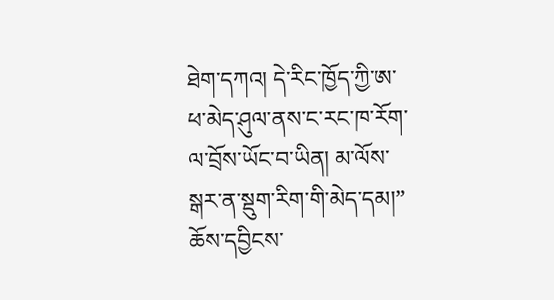ཐེག་དཀའ། དེ་རིང་ཁྱོད་ཀྱི་ཨ་ཕ་མེད་ཤུལ་ནས་ང་རང་ཁ་རོག་ལ་བྲོས་ཡོང་བ་ཡིན། མ་ལོས་སྒར་ན་སྡུག་རིག་གི་མེད་དམ།”
ཆོས་དབྱིངས་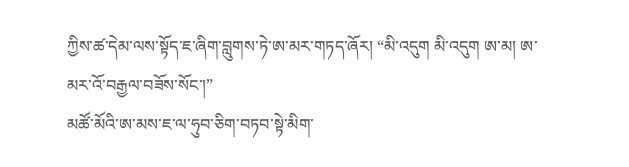ཀྱིས་ཚ་དེམ་ལས་སྟོད་ཇ་ཞིག་བླུགས་ཏེ་ཨ་མར་གཏད་ཞོར། “མི་འདུག མི་འདུག ཨ་མ། ཨ་མར་འོ་བརྒྱལ་བཟོས་སོང་།”
མཚོ་མོའི་ཨ་མས་ཇ་ལ་ཧུབ་ཅིག་བཏབ་སྟེ་མིག་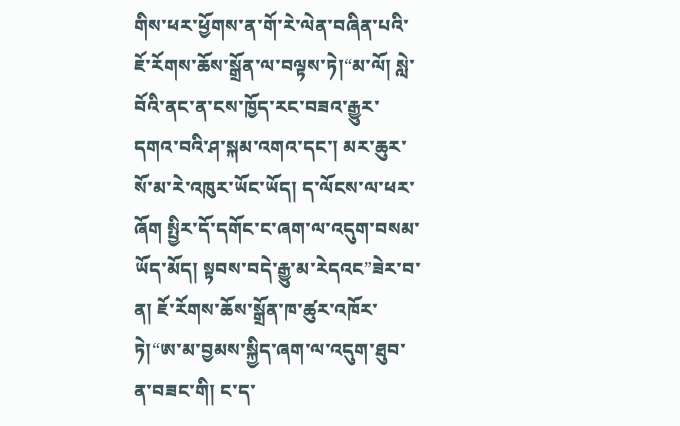གིས་ཕར་ཕྱོགས་ན་གོ་རེ་ལེན་བཞིན་པའི་ཇོ་རོགས་ཆོས་སྒྲོན་ལ་བལྟས་ཏེ།“མ་ལོ། སླེ་བོའི་ནང་ན་ངས་ཁྱོད་རང་བཟའ་རྒྱུར་དགའ་བའི་ཤ་སྐམ་འགའ་དང་། མར་ཆུར་སོ་མ་རེ་འཁུར་ཡོང་ཡོད། ད་ལོངས་ལ་ཕར་ཞོག སྤྱིར་དོ་དགོང་ང་ཞག་ལ་འདུག་བསམ་ཡོད་མོད། སྟབས་བདེ་རྒྱུ་མ་རེདའང”ཟེར་བ་ན། ཇོ་རོགས་ཆོས་སྒྲོན་ཁ་ཚུར་འཁོར་ཏེ།“ཨ་མ་བྱམས་སྐྱིད་ཞག་ལ་འདུག་ཐུབ་ན་བཟང་གི། ང་ད་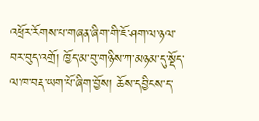འཕྲོར་རོགས་པ་གཞན་ཞིག་གི་ཇོ་ཤག་ལ་ཉལ་བར་བུད་འགྲོ། ཁྱོད་མ་བུ་གཉིས་ཀ་མཉམ་དུ་སྡོད་ལ་ཁ་བརྡ་ཡག་པོ་ཞིག་བྱོས། ཆོས་དབྱིངས་ད་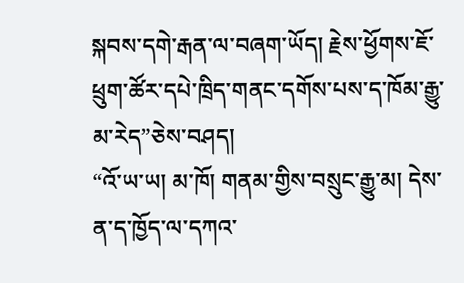སྐབས་དགེ་རྒན་ལ་བཞག་ཡོད། རྗེས་ཕྱོགས་ཇོ་ཕྲུག་ཚོར་དཔེ་ཁྲིད་གནང་དགོས་པས་ད་ཁོམ་རྒྱུ་མ་རེད”ཅེས་བཤད།
“འོ་ཡ་ཡ། མ་ཁོ། གནམ་གྱིས་བསྲུང་རྒྱུ་མ། དེས་ན་ད་ཁྱོད་ལ་དཀའ་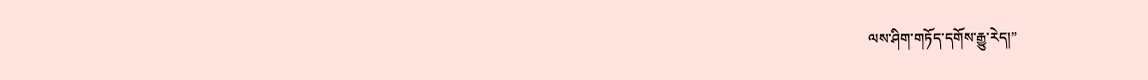ལས་ཤིག་གཏོད་དགོས་རྒྱུ་རེད།”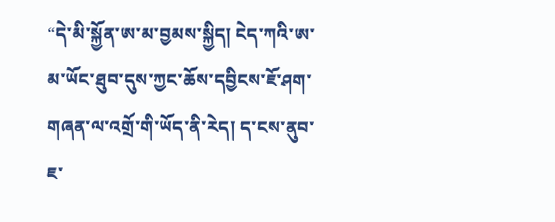“དེ་མི་སྐྱོན་ཨ་མ་བྱམས་སྐྱིད། ངེད་ཀའི་ཨ་མ་ཡོང་ཐུབ་དུས་ཀྱང་ཆོས་དབྱིངས་ཇོ་ཤག་གཞན་ལ་འགྲོ་གི་ཡོད་ནི་རེད། ད་ངས་ནུབ་ཇ་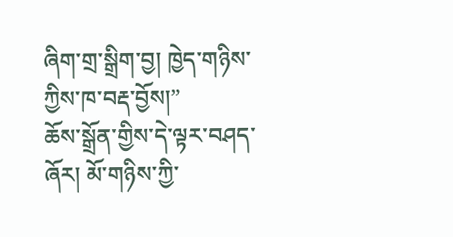ཞིག་གྲ་སྒྲིག་བྱ། ཁྱེད་གཉིས་ཀྱིས་ཁ་བརྡ་བྱོས།”
ཆོས་སྒྲོན་གྱིས་དེ་ལྟར་བཤད་ཞོར། མོ་གཉིས་ཀྱི་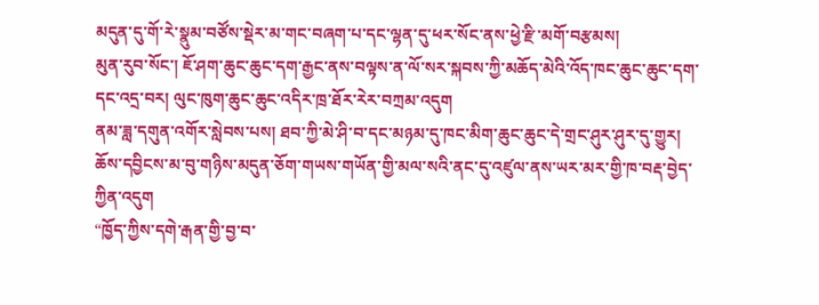མདུན་དུ་གོ་རེ་སྣུམ་བཙོས་སྡེར་མ་གང་བཞག་པ་དང་ལྷན་དུ་ཕར་སོང་ནས་ཕྱེ་རྫི་མགོ་བརྩམས།
མུན་རུབ་སོང་། ཇོ་ཤག་ཆུང་ཆུང་དག་རྒྱང་ནས་བལྟས་ན་ལོ་སར་སྐབས་ཀྱི་མཆོད་མེའི་འོད་ཁང་ཆུང་ཆུང་དག་དང་འདྲ་བར། ལུང་ཁུག་ཆུང་ཆུང་འདིར་ཁྲ་ཐོར་རེར་བཀྲམ་འདུག
ནམ་ཟླ་དགུན་འགོར་སླེབས་པས། ཐབ་ཀྱི་མེ་ཤི་བ་དང་མཉམ་དུ་ཁང་མིག་ཆུང་ཆུང་དེ་གྲང་ཤུར་ཤུར་དུ་གྱུར། ཆོས་དབྱིངས་མ་བུ་གཉིས་མདུན་ཅོག་གཡས་གཡོན་གྱི་མལ་སའི་ནང་དུ་འཛུལ་ནས་ཡར་མར་གྱི་ཁ་བརྡ་བྱེད་ཀྱིན་འདུག
“ཁྱོད་ཀྱིས་དགེ་རྒན་གྱི་བྱ་བ་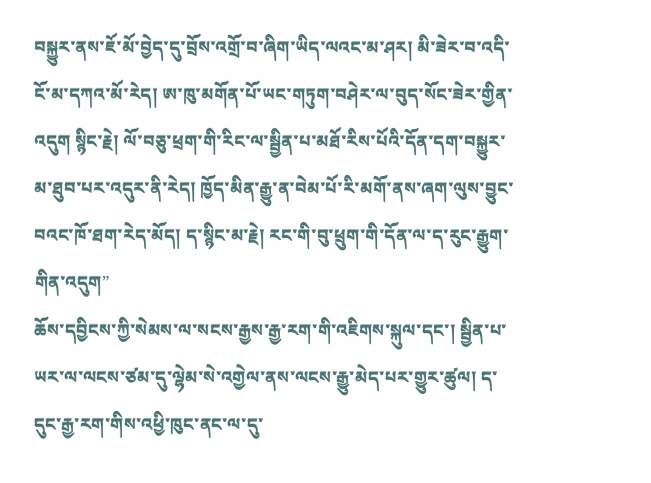བསྐྱུར་ནས་ཇོ་མོ་བྱེད་དུ་བྲོས་འགྲོ་བ་ཞིག་ཡིད་ལའང་མ་ཤར། མི་ཟེར་བ་འདི་ངོ་མ་དཀའ་མོ་རེད། ཨ་ཁུ་མགོན་པོ་ཡང་གཏུག་བཤེར་ལ་བུད་སོང་ཟེར་གྱིན་འདུག སྙིང་རྗེ། ལོ་བཅུ་ཕྲག་གི་རིང་ལ་སྦྱིན་པ་མཐོ་རིས་པོའི་དོན་དག་བསྐྱུར་མ་ཐུབ་པར་འདུར་ནི་རེད། ཁྱོད་མིན་རྒྱུ་ན་བེམ་པོ་རི་མགོ་ནས་ཞག་ལུས་བྱུང་བའང་ཁོ་ཐག་རེད་མོད། ད་སྙིང་མ་རྗེ། རང་གི་བུ་ཕྲུག་གི་དོན་ལ་ད་རུང་རྒྱུག་གིན་འདུག”
ཆོས་དབྱིངས་ཀྱི་སེམས་ལ་སངས་རྒྱས་རྒྱ་རག་གི་འཇིགས་སྐུལ་དང་། སྦྱིན་པ་ཡར་ལ་ལངས་ཙམ་དུ་ལྷེམ་སེ་འགྱེལ་ནས་ལངས་རྒྱུ་མེད་པར་གྱུར་ཚུལ། ད་དུང་རྒྱ་རག་གིས་འཕྱི་ཁུང་ནང་ལ་དུ་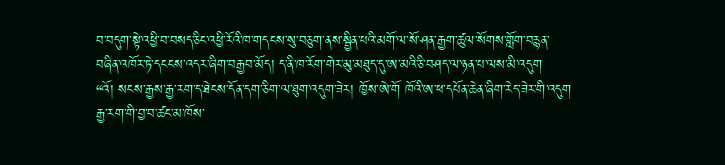བ་བདུག་སྟེ་འཕྱི་བ་བསད་ཅིང་འཕྱི་རོའི་ཁ་གདངས་སུ་བཅུག་ནས་སྦྱིན་པའི་མགོ་ལ་སོ་ཤན་རྒྱག་ཚུལ་སོགས་གློག་བརྙན་བཞིན་འཁོར་ཏེ་དངངས་འདར་ཞིག་བརྒྱབ་མོད། ད་ནི་ཁ་རོག་གེར་མུ་མཐུད་དུ་ཨ་མའི་ཅི་བཤད་ལ་ཉན་པ་ལས་མི་འདུག
“འོ། སངས་རྒྱས་རྒྱ་རག་ད་ཐེངས་དོན་དག་ཅིག་ལ་ཐུག་འདུག་ཟེར། ཁྱོས་ཨེ་གོ ཁོའི་ཨ་ཕ་དཔོན་ཆེན་ཞིག་རེད་ཟེར་གི་འདུག རྒྱ་རག་གི་བྱ་བ་ཚང་མ་ཁོས་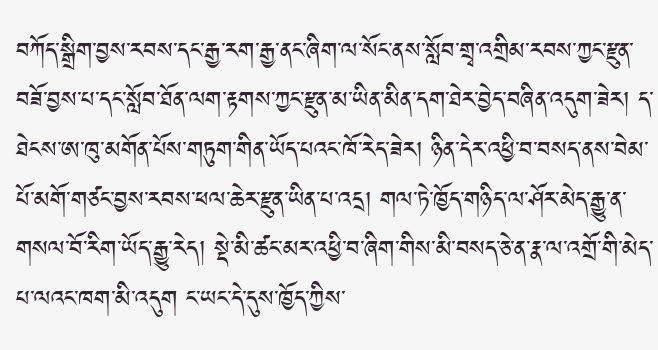བཀོད་སྒྲིག་བྱས་རབས་དང་རྒྱ་རག་རྒྱ་ནང་ཞིག་ལ་སོང་ནས་སློབ་གྲྭ་འགྲིམ་རབས་ཀྱང་རྫུན་བཟོ་བྱས་པ་དང་སློབ་ཐོན་ལག་རྟགས་ཀྱང་རྫུན་མ་ཡིན་མིན་དག་ཐེར་བྱེད་བཞིན་འདུག་ཟེར། ད་ཐེངས་ཨ་ཁུ་མགོན་པོས་གཏུག་གིན་ཡོད་པའང་ཁོ་རེད་ཟེར། ཉིན་དེར་འཕྱི་བ་བསད་ནས་བེམ་པོ་མགོ་གཙང་བྱས་རབས་ཕལ་ཆེར་རྫུན་ཡིན་པ་འདྲ། གལ་ཏེ་ཁྱོད་གཉིད་ལ་ཤོར་མེད་རྒྱུ་ན་གསལ་བོ་རིག་ཡོད་རྒྱུ་རེད། སྡེ་མི་ཚང་མར་འཕྱི་བ་ཞིག་གིས་མི་བསད་ཅེ་ན་རྣ་ལ་འགྲོ་གི་མེད་པ་ལའང་ཁག་མི་འདུག ང་ཡང་དེ་དུས་ཁྱོད་ཀྱིས་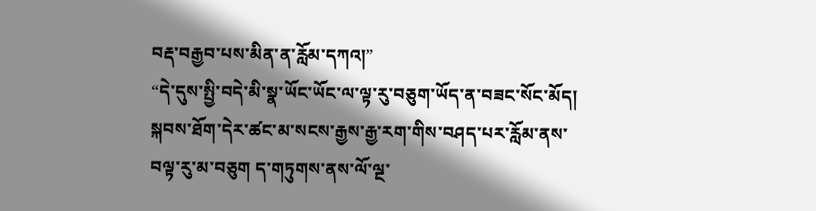བརྡ་བརྒྱབ་པས་མིན་ན་རློམ་དཀའ།”
“དེ་དུས་སྤྱི་བདེ་མི་སྣ་ཡོང་ཡོང་ལ་ལྟ་རུ་བཅུག་ཡོད་ན་བཟང་སོང་མོད། སྐབས་ཐོག་དེར་ཚང་མ་སངས་རྒྱས་རྒྱ་རག་གིས་བཤད་པར་རློམ་ནས་བལྟ་རུ་མ་བཅུག ད་གཏུགས་ནས་ལོ་ལྔ་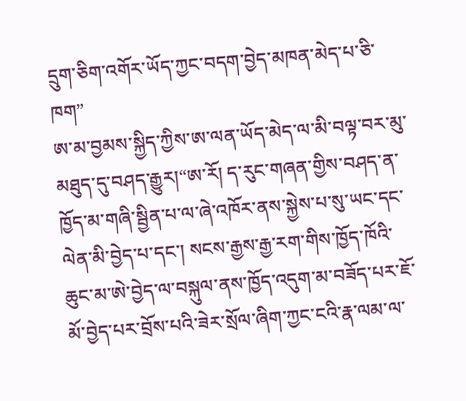དྲུག་ཅིག་འགོར་ཡོད་ཀྱང་བདག་བྱེད་མཁན་མེད་པ་ཅི་ཁག”
ཨ་མ་བྱམས་སྐྱིད་ཀྱིས་ཨ་ལན་ཡོད་མེད་ལ་མི་བལྟ་བར་མུ་མཐུད་དུ་བཤད་རྒྱུར།“ཨ་རོ། ད་རུང་གཞན་གྱིས་བཤད་ན་ཁྱོད་མ་གཞི་སྦྱིན་པ་ལ་ཞེ་འཁོར་ནས་སྐྱེས་པ་སུ་ཡང་དང་ལེན་མི་བྱེད་པ་དང་། སངས་རྒྱས་རྒྱ་རག་གིས་ཁྱོད་ཁོའི་ཆུང་མ་ཨེ་བྱེད་ལ་བསྐུལ་ནས་ཁྱོད་འདུག་མ་བཟོད་པར་ཇོ་མོ་བྱེད་པར་བྲོས་པའི་ཟེར་སྲོལ་ཞིག་ཀྱང་ངའི་རྣ་ལམ་ལ་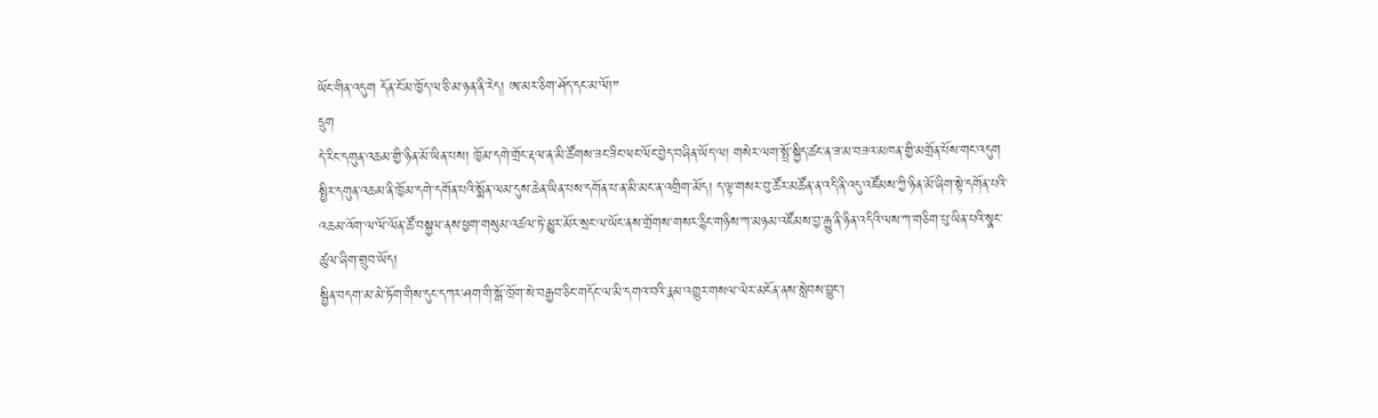ཡོང་གིན་འདུག དོན་ངོ་མ་ཁྱོད་ལ་ཅི་མ་ཉན་ནི་རེད། ཨ་མར་ཅིག་ཤོད་དང་མ་ལོ།”
དྲུག
དེ་རིང་དགུན་འཆམ་གྱི་ཉིན་མོ་ཡིན་པས། ཁྱོམ་དགེ་གྲོང་རྡལ་ན་མི་ཚོགས་ཟང་ཟིང་ལང་ལོང་བྱེད་བཞིན་ཡོད་ལ། གསེར་ལག་སྤྲོ་སྐྱིད་ཚང་ན་ཟ་མ་བཟའ་མཁན་གྱི་མགྲོན་པོས་གང་འདུག སྤྱིར་དགུན་འཆམ་ནི་ཁྱོམ་དགེ་དགོན་པའི་སྨོན་ལམ་དུས་ཆེན་ཡིན་པས་དགོན་པ་ན་མི་མང་ན་འགྲིག་མོད། ད་ལྟ་གསར་བུ་ཚོར་མཚོན་ན་འདི་ནི་འདུ་འཛོམས་ཀྱི་ཉིན་མོ་ཞིག་སྟེ་དགོན་པའི་འཆམ་འོག་ལ་ལོ་ལོན་ཚོ་བསྐྱལ་ནས་ཕྱག་གསུམ་འཚལ་ཏེ་མྱུར་མོར་སྲང་ལ་ཡོང་ནས་གྲོགས་གསར་རྙིང་གཉིས་ཀ་མཉམ་འཛོམས་བྱ་རྒྱུ་ནི་ཉིན་འདིའི་ལས་ཀ་གཅིག་པུ་ཡིན་པའི་སྣང་ཚུལ་ཞིག་གྲུབ་ཡོད།
སྦྱིན་བདག་མ་མེ་ཏོག་གིས་དུང་དཀར་ཤག་གི་སྒོ་ཁྲོག་སེ་བརྒྱབ་ཅིང་གདོང་ལ་མི་དགའ་བའི་རྣམ་འགྱུར་གསལ་ལེར་མངོན་ནས་སླེབས་བྱུང་།